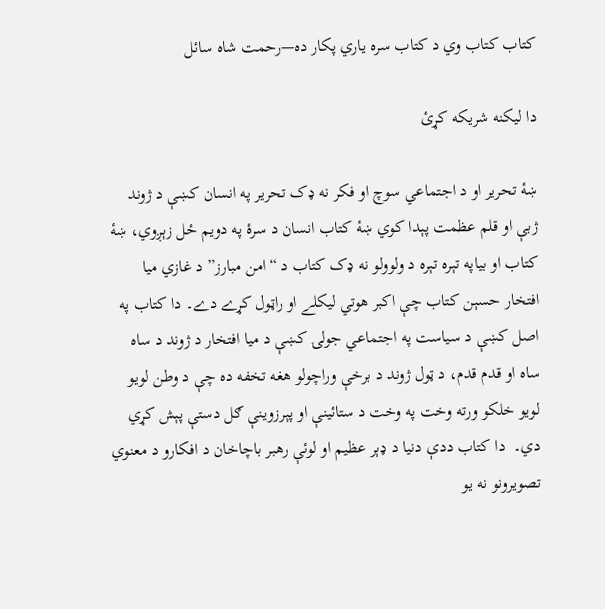کتاب کتاب وي د کتاب سره ياري پکار ده—رحمت شاه سائل

دا ليکنه شريکه کړئ

ښۀ تحرير او د اجتماعي سوچ او فکر نه ډک تحرير په انسان کښې د ژوند ژبې او قلم عظمت پېدا کوي ښۀ کتاب انسان د سرۀ په دويم ځل زېږوي، ښۀ کتاب او بياپه تېره تېره د ولوولو نه ډک کتاب د “امن مبارز” د غازي ميا افتخار حسېن کتاب چې اکبر هوتي ليکلے او راټول کړے دے۔ دا کتاب په اصل کښې د سياست په اجتماعي جولۍ کښې د ميا افتخار د ژوند د ساه ساه او قدم قدم، د ټول ژوند د برخې وراچولو هغه تخفه ده چې د وطن لويو لويو خلکو ورته وخت په وخت د ستائينې او پېرزوينې ګل دستې پېش کړي دي۔  دا کتاب ددې دنيا د ډېر عظيم او لوئې رهبر باچاخان د افکارو د معنوي تصويرونو نه يو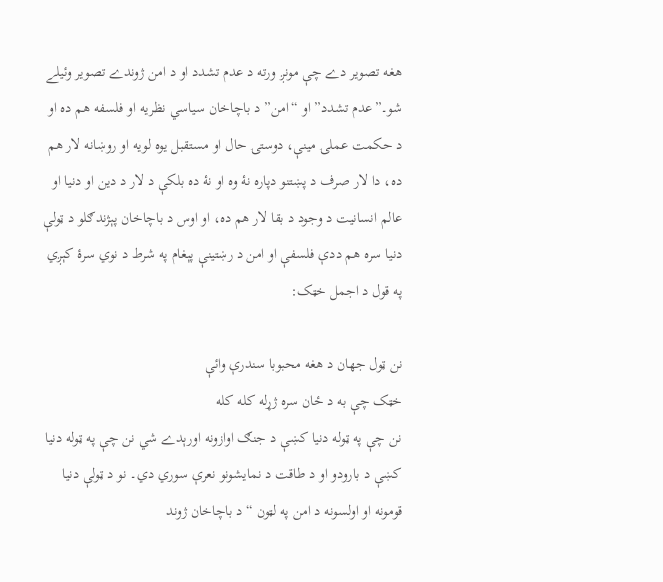هغه تصوير دے چې مونږ ورته د عدم تشدد او د امن ژوندے تصوير وئيلے شو۔”عدم تشدد” او “امن” د باچاخان سياسي نظريه او فلسفه هم ده او د حکمت عملۍ مينې، دوستۍ حال او مستقبل يوه لويه او روښانه لار هم ده، دا لار صرف د پښتنو دپاره نۀ وه او نۀ ده بلکې د لار د دين او دنيا او عالم انسانيت د وجود د بقا لار هم ده، او اوس د باچاخان پېژندګلو د ټولې دنيا سره هم ددې فلسفې او امن د رښتينې پېغام په شرط د نوي سرۀ کېږي په قول د اجمل خټک:

نن ټول جهان د هغه محبوبا سندرې وائې
خټک چې به د ځان سره ژړله کله کله
نن چې په ټوله دنيا کښې د جنګ اوازونه اورېدے شي نن چې په ټوله دنيا کښې د بارودو او د طاقت د نمايشونو نعرې سوري دي۔ نو د ټولې دنيا قومونه او اولسونه د امن په لټون “د باچاخان ژوند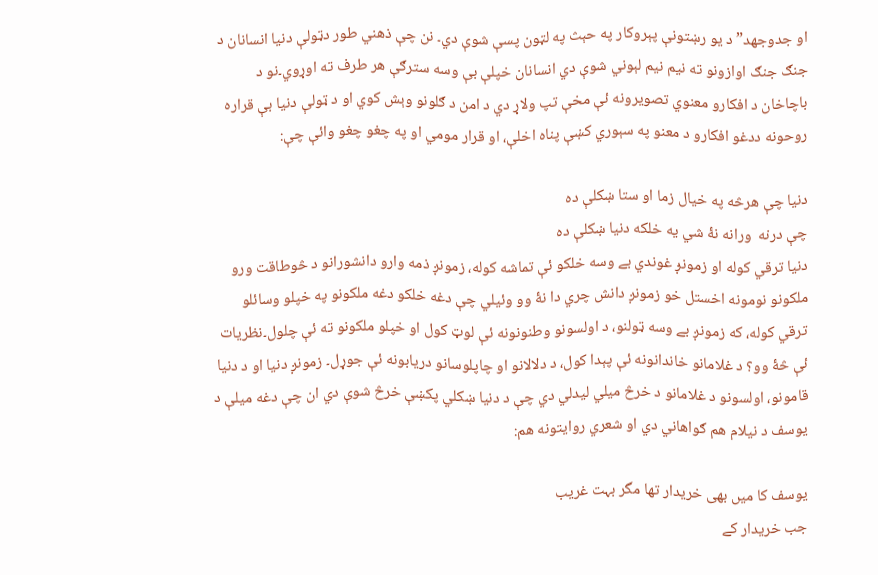او جدوجهد” د يو رښتونې پېروکار په حېث په لټون پسې شوې دي۔ نن چې ذهني طور دټولې دنيا انسانان د جنګ جنګ اوازونو ته نيم نيم لېوني شوې دي انسانان خپلې بې وسه سترګې هر طرف ته اوړوي۔نو د باچاخان د افکارو معنوي تصويرونه ئې مخې تپ ولاړ دي د امن د ګلونو وېش کوي او د ټولې دنيا بې قراره روحونه ددغو افکارو د معنو په سېوري کښې پناه اخلې، او قرار مومي او په چغو چغو وائې چې:

دنيا چې هرڅه په خيال زما او ستا ښکلې ده
چې درنه  ورانه نۀ شي يه خلکه دنيا ښکلې ده
دنيا ترقي کوله او زمونږ غوندي بے وسه خلکو ئې تماشه کوله، زمونږ ذمه وارو دانشورانو د څوطاقت ورو ملکونو نومونه اخستل خو زمونږ دانش چري دا نۀ وو وئيلي چې دغه خلکو دغه ملکونو په خپلو وسائلو ترقي کوله، که زمونږ بے وسه ټولنو، د اولسونو وطنونونه ئې لوټ کول او خپلو ملکونو ته ئې چلول۔نظريات ئې څۀ وو؟ د غلامانو خاندانونه ئې پېدا کول، د دلالانو او چاپلوسانو دريابونه ئې جوړل۔ زمونږ دنيا او د دنيا قامونو، اولسونو د غلامانو د خرڅ ميلي ليدلي دي چې د دنيا ښکلي پکښې خرڅ شوې دي ان چې دغه ميلې د يوسف د نيلام هم ګواهاني دي او شعري روايتونه هم:

یوسف کا میں بھی خریدار تھا مگر بہت غریب
جب خریدار کے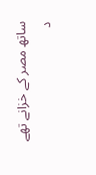ساتھ مصر کے خزانے تھے
د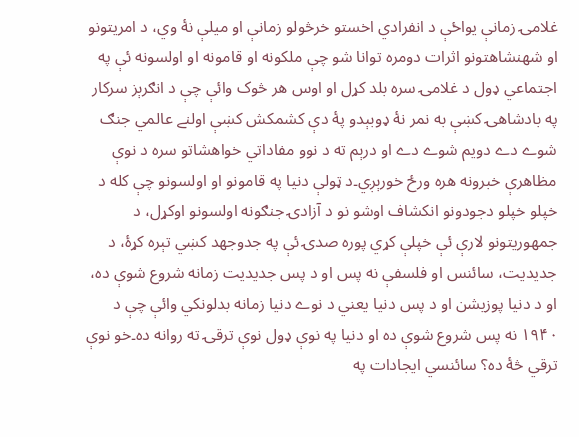غلامۍ زمانې يواځې د انفرادي اخستو خرڅولو زمانې او ميلې نۀ وي، د امريتونو او شهنشاهتونو اثرات دومره توانا شو چې ملکونه او قامونه او اولسونه ئې په اجتماعي ډول د غلامۍ سره بلد کړل او اوس هر څوک وائې چې د انګرېز سرکار په بادشاهۍ کښې به نمر نۀ ډوبېدو پۀ دې کشمکش کښې اولنے عالمي جنګ شوے دے دويم شوے دے او درېم ته د نوو مفاداتي خواهشاتو سره د نوې مظاهرې خبرونه هره ورځ خورېږي۔د ټولې دنيا په قامونو او اولسونو چې کله د خپلو خپلو دجودونو انکشاف اوشو نو د آزادۍ جنګونه اولسونو اوکړل، د جمهوريتونو لارې ئې خپلې کړي پوره صدۍ ئې په جدوجهد کښي تېره کړۀ، د جديديت، سائنس او فلسفې نه پس او د پس جديديت زمانه شروع شوې ده، او د دنيا پوزيشن او د پس دنيا يعني د نوے دنيا زمانه بدلونکي وائې چې د ۱۹۴۰ نه پس شروع شوې ده او دنيا په نوې ډول نوې ترقۍ ته روانه ده۔خو نوې ترقي څۀ ده؟ سائنسي ايجادات په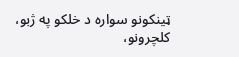ټينکونو سواره د خلکو په ژبو، کلچرونو،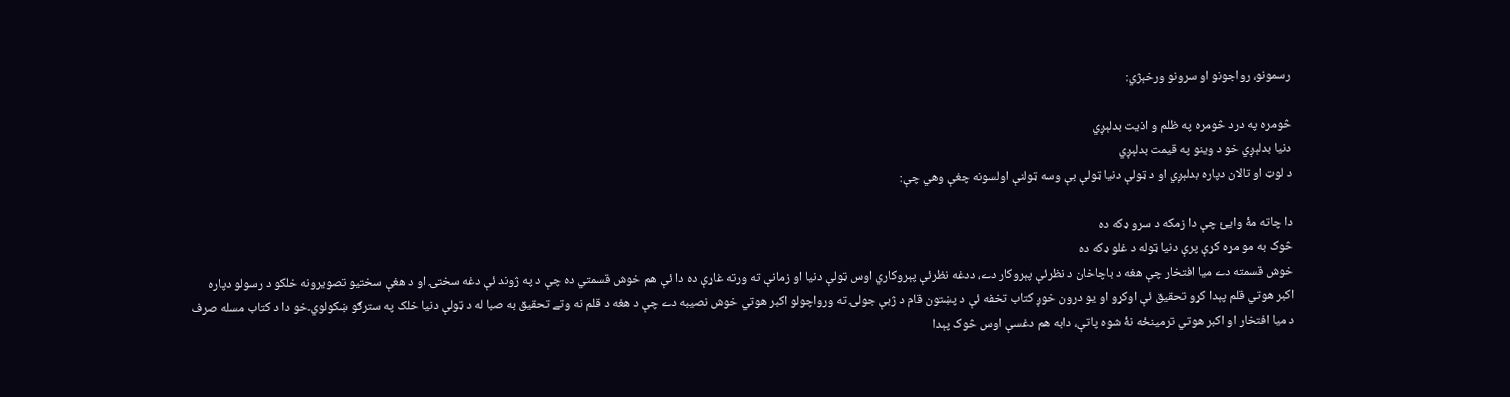رسمونو، رواجونو او سرونو ورخېژي:

څومره په درد څومره په ظلم و اذيت بدلېږي
دنيا بدلېږي خو د وينو په قيمت بدلېږي
د لوټ او تالان دپاره بدلېږي او د ټولې دنيا ټولې بې وسه ټولنې اولسونه چغې وهي چې:

دا چاته مۀ وايئ چې دا زمکه د سرو ډکه ده
څوک به مو مړه کړې پرې دنيا ټوله د غلو ډکه ده
خوش قسمته دے ميا افتخار چې هغه د باچاخان د نظرئې پېروکار دے، ددغه نظرئې پېروکاري اوس ټولې دنيا او زمانې ته ورته غاړې ده دا ئې هم خوش قسمتي ده چې د په ژوند ئې دغه سختۍ او د هغې سختيو تصويرونه خلکو د رسولو دپاره اکبر هوتي قلم پېدا کړو تحقيق ئې اوکړو او يو درون خوږ کتاب تخفه ئې د پښتون قام د ژبې جولۍ ته ورواچولو اکبر هوتي خوش نصيبه دے چې د هغه د قلم نه وتے تحقيق به صبا له د ټولې دنيا خلک په سترګو ښکولوي۔خو دا د کتاب مسله صرف د ميا افتخار او اکبر هوتي ترمينځه نۀ شوه پاتې، دابه هم دغسې اوس څوک پېدا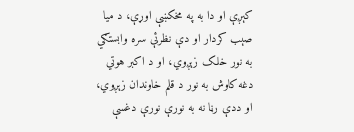کېږې او دا به په مخکښې اوړې، د ميا صېب کردار او دې نظرئې سره وابستګي به نور خلک زېږوي، او د اکبر هوتي دغه کاوش به نور د قلم خاوندان زېږوي، او ددې رڼا نه به نورې نورې دغسې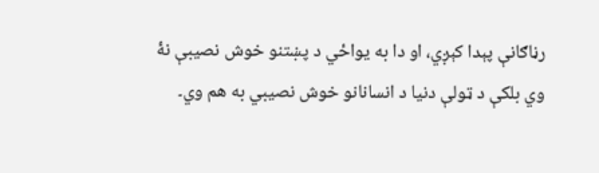رڼاګانې پېدا کېږي، او دا به يواځي د پښتنو خوش نصيبې نۀ وي بلکې د ټولې دنيا د انسانانو خوش نصيبي به هم وي۔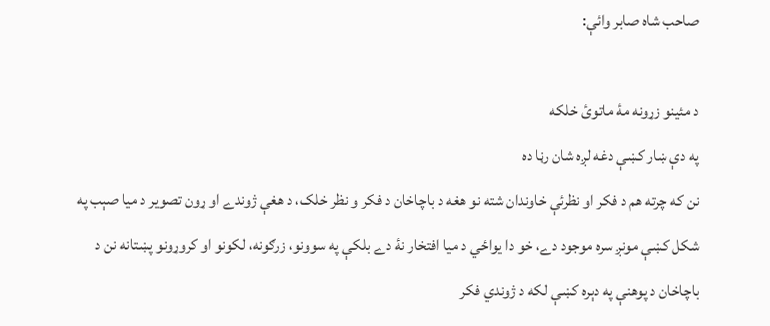صاحب شاه صابر وائې:

د مئينو زړونه مۀ ماتوئ خلکه
په دې ښار کښې دغه لږه شان رڼا ده
نن که چرته هم د فکر او نظرئې خاوندان شته نو هغه د باچاخان د فکر و نظر خلک، د هغې ژوندے او ړون تصوير د ميا صېب په شکل کښې مونږ سره موجود دے، خو دا يواځي د ميا افتخار نۀ دے بلکې په سوونو، زرګونه، لکونو او کروړونو پښتانه نن د باچاخان د پوهنې په دېره کښې لکه د ژوندي فکر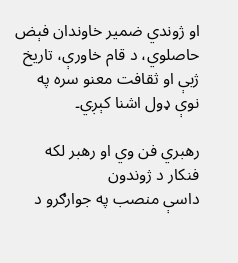او ژوندي ضمير خاوندان فېض حاصلوي، د قام خاورې، تاريخ ژبې او ثقافت معنو سره په نوې ډول اشنا کېږي۔

رهبري فن وي او رهبر لکه فنکار د ژوندون
داسې منصب په جوارګرو د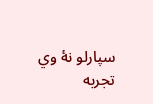سپارلو نۀ وي
تجربه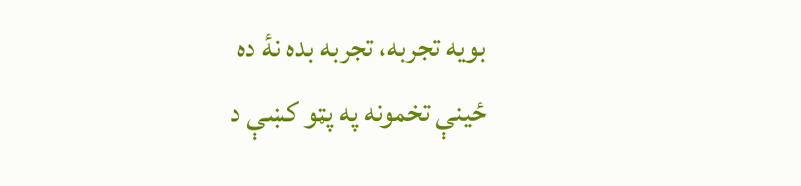بويه تجربه، تجربه بده نۀ ده
ځينې تخمونه په پټو کښې د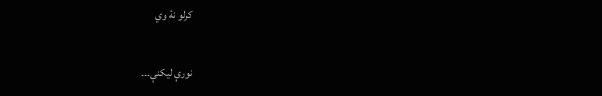کرلو نۀ وي

نورې ليکنې۔۔۔